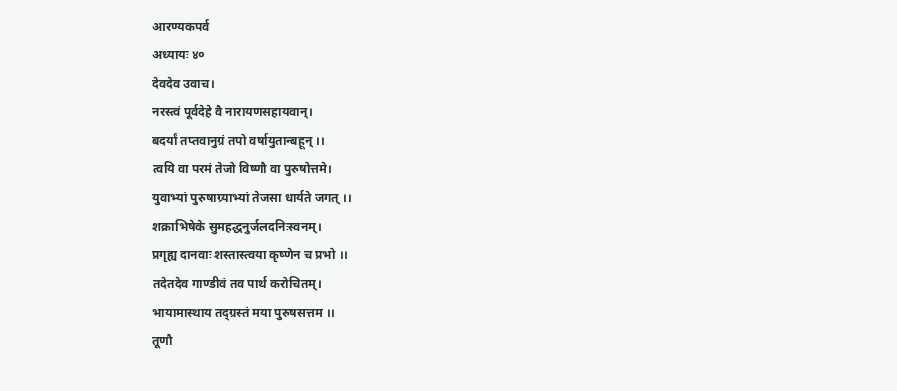आरण्यकपर्व
अध्यायः ४०
देवदेव उवाच।
नरस्त्वं पूर्वदेहे वै नारायणसहायवान्।
बदर्यां तप्तवानुग्रं तपो वर्षायुतान्बहून् ।।
त्वयि वा परमं तेजो विष्णौ वा पुरुषोत्तमे।
युवाभ्यां पुरुषाग्र्याभ्यां तेजसा धार्यते जगत् ।।
शक्राभिषेके सुमहद्धनुर्जलदनिःस्वनम्।
प्रगृह्य दानवाः शस्तास्त्वया कृष्णेन च प्रभो ।।
तदेतदेव गाण्डीवं तव पार्थ करोचितम्।
भायामास्थाय तद्ग्रस्तं मया पुरुषसत्तम ।।
तूणौ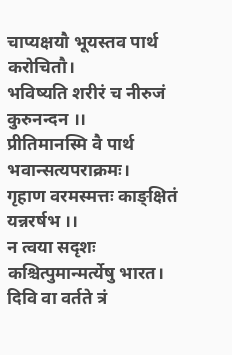चाप्यक्षयौ भूयस्तव पार्थ करोचितौ।
भविष्यति शरीरं च नीरुजं कुरुनन्दन ।।
प्रीतिमानस्मि वै पार्थ भवान्सत्यपराक्रमः।
गृहाण वरमस्मत्तः काङ्क्षितं यन्नरर्षभ ।।
न त्वया सदृशः कश्चित्पुमान्मर्त्येषु भारत।
दिवि वा वर्तते त्रं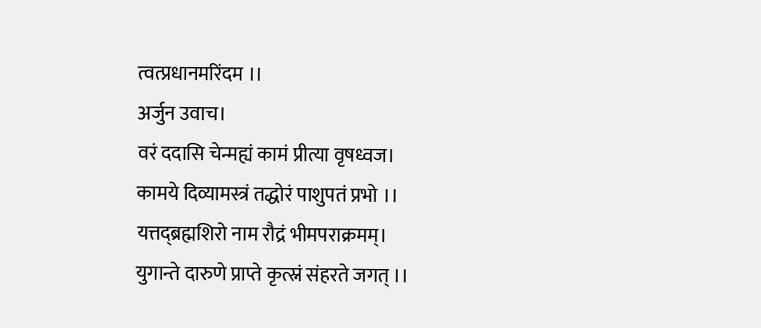त्वत्प्रधानमरिंदम ।।
अर्जुन उवाच।
वरं ददासि चेन्मह्यं कामं प्रीत्या वृषध्वज।
कामये दिव्यामस्त्रं तद्धोरं पाशुपतं प्रभो ।।
यत्तद्ब्रह्मशिरो नाम रौद्रं भीमपराक्रमम्।
युगान्ते दारुणे प्राप्ते कृत्स्नं संहरते जगत् ।।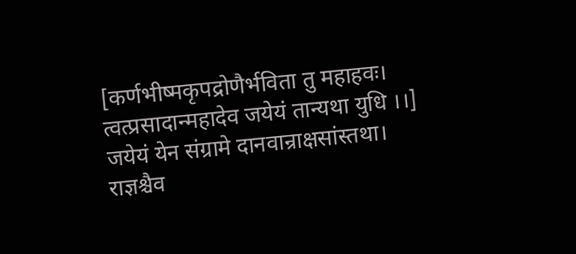[कर्णभीष्मकृपद्रोणैर्भविता तु महाहवः।
त्वत्प्रसादान्महादेव जयेयं तान्यथा युधि ।।]
जयेयं येन संग्रामे दानवान्राक्षसांस्तथा।
राज्ञश्चैव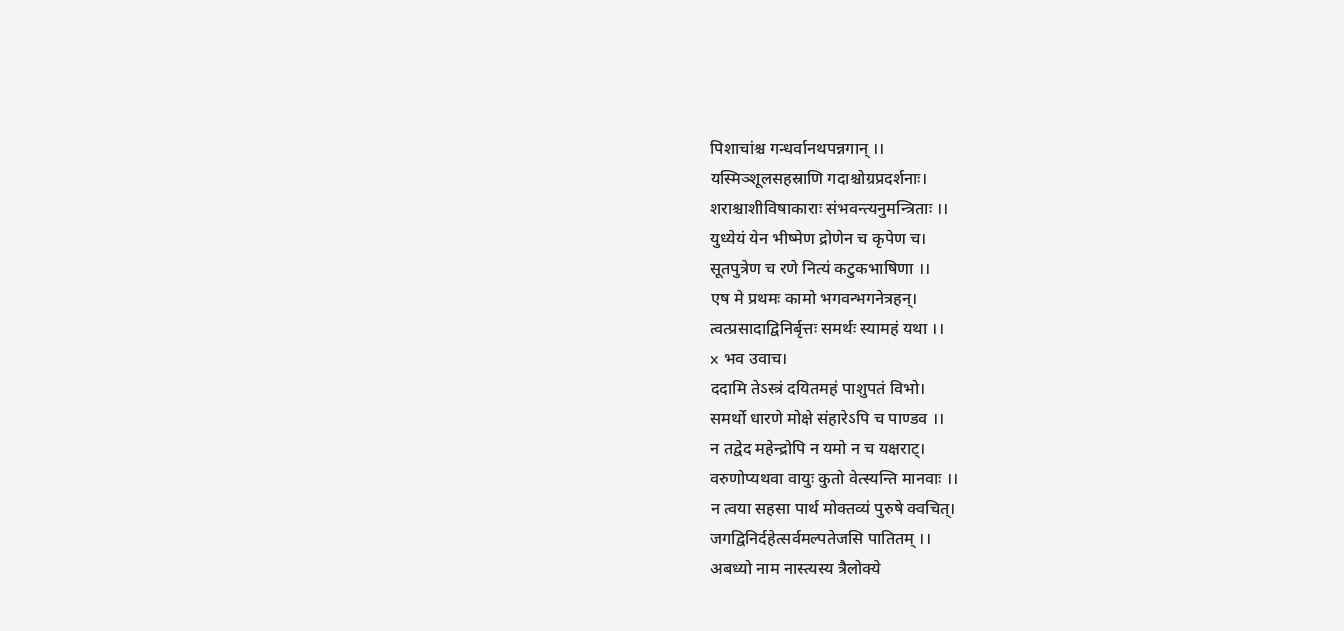पिशाचांश्च गन्धर्वानथपन्नगान् ।।
यस्मिञ्शूलसहस्राणि गदाश्चोग्रप्रदर्शनाः।
शराश्चाशीविषाकाराः संभवन्त्यनुमन्त्रिताः ।।
युध्येयं येन भीष्मेण द्रोणेन च कृपेण च।
सूतपुत्रेण च रणे नित्यं कटुकभाषिणा ।।
एष मे प्रथमः कामो भगवन्भगनेत्रहन्।
त्वत्प्रसादाद्विनिर्बृत्तः समर्थः स्यामहं यथा ।।
x भव उवाच।
ददामि तेऽस्त्रं दयितमहं पाशुपतं विभो।
समर्थो धारणे मोक्षे संहारेऽपि च पाण्डव ।।
न तद्वेद महेन्द्रोपि न यमो न च यक्षराट्।
वरुणोप्यथवा वायुः कुतो वेत्स्यन्ति मानवाः ।।
न त्वया सहसा पार्थ मोक्तव्यं पुरुषे क्वचित्।
जगद्विनिर्दहेत्सर्वमल्पतेजसि पातितम् ।।
अबध्यो नाम नास्त्यस्य त्रैलोक्ये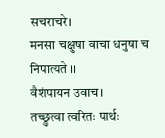सचराचरे।
मनसा चक्षुषा वाचा धनुषा च निपात्यते ।।
वैशंपायन उवाच।
तच्छ्रुत्वा त्वरितः पार्थः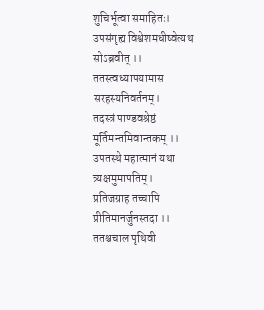शुचिर्भूत्वा समाहितः।
उपसंगृह्य विश्वेशमधीष्वेत्यथ सोऽब्रवीत् ।।
ततस्त्वध्यापयामास सरहस्यनिवर्तनम्।
तदस्त्रं पाण्डवश्रेष्ठं मूर्तिमन्तमिवान्तकम् ।।
उपतस्थे महात्मानं यथा त्र्यक्षमुमापतिम्।
प्रतिजग्राह तच्चापि प्रीतिमानर्जुनस्तदा ।।
ततश्चचाल पृथिवी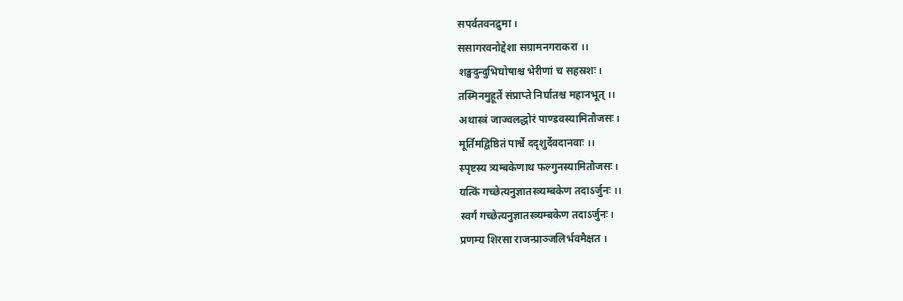सपर्वतवनद्रुमा।
ससागरवनोद्देशा सग्रामनगराकरा ।।
शङ्खदुन्दुभिघोषाश्च भेरीणां च सहस्रशः।
तस्मिनमुहूर्ते संप्राप्ते निर्घातश्च महानभूत् ।।
अथास्त्रं जाज्वलद्धोरं पाण्डवस्यामितौजसः।
मूर्तिमद्विष्ठितं पार्श्वे ददृशुर्देवदानवाः ।।
स्पृष्टस्य त्र्यम्बकेणाथ फल्गुनस्यामितौजसः।
यत्किं गच्छेत्यनुज्ञातस्त्र्यम्बकेण तदाऽर्जुनः ।।
स्वर्गं गच्छेत्यनुज्ञातस्त्र्यम्बकेण तदाऽर्जुनः।
प्रणम्य शिरसा राजन्प्राञ्जलिर्भवमैक्षत ।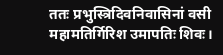ततः प्रभुस्त्रिदिवनिवासिनां वसी
महामतिर्गिरिश उमापतिः शिवः।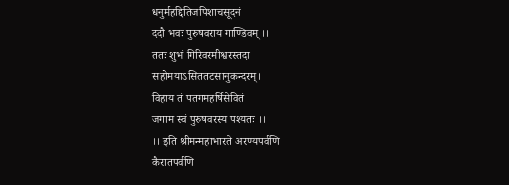धनुर्महद्दितिजपिशाचसूदनं
ददौ भवः पुरुषवराय गाण्डिवम् ।।
ततः शुभं गिरिवरमीश्वरस्तदा
सहोमयाऽसिततटसानुकन्दरम्।
विहाय तं पतगमहर्षिसेवितं
जगाम स्वं पुरुषवरस्य पश्यतः ।।
।। इति श्रीमन्महाभारते अरण्यपर्वणि
कैरातपर्वणि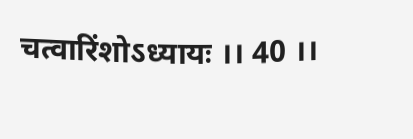चत्वारिंशोऽध्यायः ।। 40 ।।